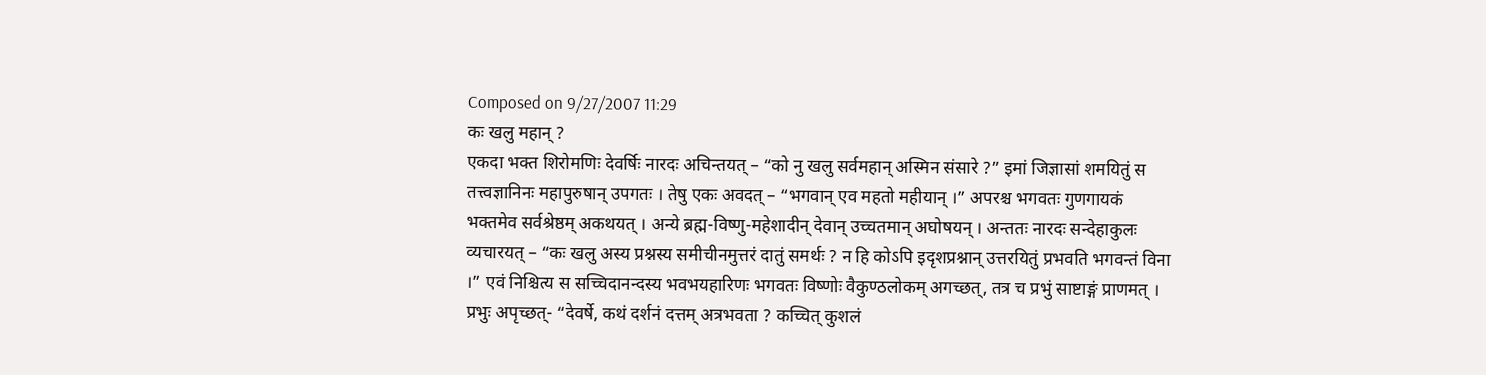Composed on 9/27/2007 11:29
कः खलु महान् ?
एकदा भक्त शिरोमणिः देवर्षिः नारदः अचिन्तयत् – “को नु खलु सर्वमहान् अस्मिन संसारे ?” इमां जिज्ञासां शमयितुं स तत्त्वज्ञानिनः महापुरुषान् उपगतः । तेषु एकः अवदत् – “भगवान् एव महतो महीयान् ।” अपरश्च भगवतः गुणगायकं भक्तमेव सर्वश्रेष्ठम् अकथयत् । अन्ये ब्रह्म-विष्णु-महेशादीन् देवान् उच्चतमान् अघोषयन् । अन्ततः नारदः सन्देहाकुलः व्यचारयत् – “कः खलु अस्य प्रश्नस्य समीचीनमुत्तरं दातुं समर्थः ? न हि कोऽपि इदृशप्रश्नान् उत्तरयितुं प्रभवति भगवन्तं विना ।” एवं निश्चित्य स सच्चिदानन्दस्य भवभयहारिणः भगवतः विष्णोः वैकुण्ठलोकम् अगच्छत्, तत्र च प्रभुं साष्टाङ्गं प्राणमत् ।
प्रभुः अपृच्छत्- “देवर्षे, कथं दर्शनं दत्तम् अत्रभवता ? कच्चित् कुशलं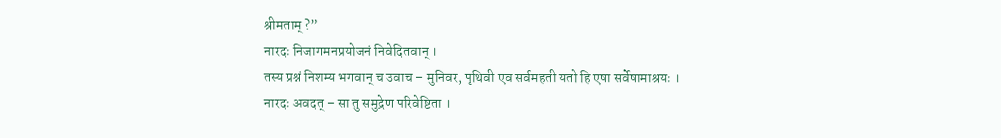श्रीमताम् ?”
नारदः निजागमनप्रयोजनं निवेदितवान् ।
तस्य प्रश्नं निशम्य भगवान् च उवाच – मुनिवर, पृथिवी एव सर्वमहती यतो हि एषा सर्वेषामाश्रयः ।
नारदः अवदत् – सा तु समुद्रेण परिवेष्टिता ।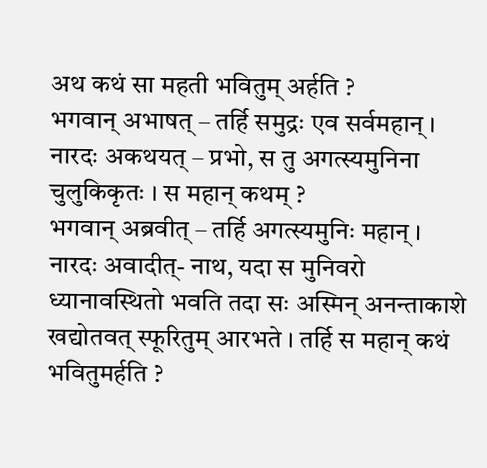अथ कथं सा महती भवितुम् अर्हति ?
भगवान् अभाषत् – तर्हि समुद्रः एव सर्वमहान् ।
नारदः अकथयत् – प्रभो, स तु अगत्स्यमुनिना चुलुकिकृतः । स महान् कथम् ?
भगवान् अब्रवीत् – तर्हि अगत्स्यमुनिः महान् ।
नारदः अवादीत्- नाथ, यदा स मुनिवरो ध्यानावस्थितो भवति तदा सः अस्मिन् अनन्ताकाशे खद्योतवत् स्फूरितुम् आरभते । तर्हि स महान् कथं भवितुमर्हति ?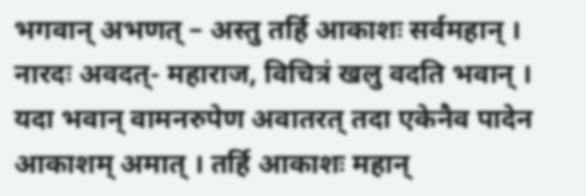भगवान् अभणत् – अस्तु तर्हि आकाशः सर्वमहान् ।
नारदः अवदत्- महाराज, विचित्रं खलु वदति भवान् । यदा भवान् वामनरुपेण अवातरत् तदा एकेनैव पादेन आकाशम् अमात् । तर्हि आकाशः महान्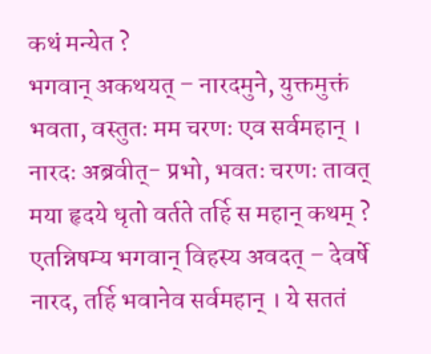कथं मन्येत ?
भगवान् अकथयत् – नारदमुने, युक्तमुक्तं भवता, वस्तुतः मम चरणः एव सर्वमहान् ।
नारदः अब्रवीत्- प्रभो, भवतः चरणः तावत् मया हृदये धृतो वर्तते तर्हि स महान् कथम् ?
एतन्निषम्य भगवान् विहस्य अवदत् – देवर्षे नारद, तर्हि भवानेव सर्वमहान् । ये सततं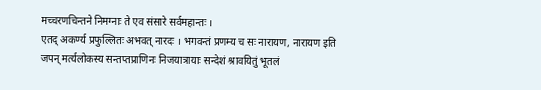मच्चरणचिन्तने निमग्नाः ते एव संसारे सर्वमहान्तः ।
एतद् अकर्ण्य प्रफुल्लितः अभवत् नारदः । भगवन्तं प्रणम्य च सः नारायण, नारायण इति जपन् मर्त्यलोकस्य सन्तप्तप्राणिनः निजयात्रायाः सन्देशं श्रावयितुं भूतलं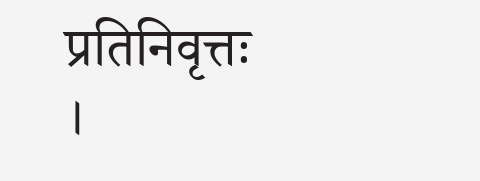प्रतिनिवृत्तः ।